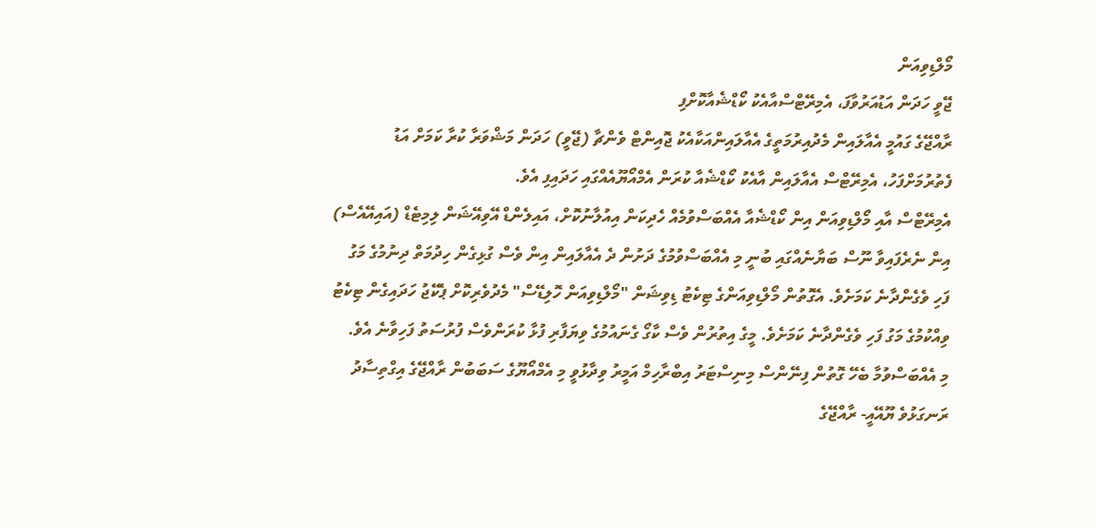މޯލްޑިވިއަން
ޖޭވީ ހަދަން އަޑުއަރުވާފަ، އެމިރޭޓްސްއާއެކު ކޯޑްޝެއާކޮށްފި
ރާއްޖޭގެ ގައުމީ އެއާލައިން މެދުއިރުމަތީގެ އެއާލައިންއަކާއެކު ޖޮއިންޓް ވެންޗާ (ޖޭވީ) ހަދަން މަޝްވަރާ ކުރާ ކަމަށް އަޑު ފެތުރުމަށްފަހު، އެމިރޭޓްސް އެއާލައިން އާއެކު ކޯޑްޝެއާ ކުރަން އެމްއޯޔޫއެއްގައި ހަދައިފި އެވެ.
އެމިރޭޓްސް އާއި މޯލްޑިވިއަން އިން ކޯޑްޝެއާ އެއްބަސްވުމެއް ހެދިކަން އިއުލާނުކޮށް، އައިލެންޑް އޭވިއޭޝަން ލިމިޓެޑް (އައިއޭއެސް) އިން ނެރެފައިވާ ނޫސް ބަޔާނެއްގައި ބުނީ މި އެއްބަސްވުމުގެ ދަށުން ދެ އެއާލައިން އިން ވެސް ގުޅިގެން ހިދުމަތް ދިނުމުގެ މަގު ފަހި ވެގެންދާނެ ކަމަށެވެ. އެގޮތުން މޯލްޑިވިއަންގެ ޓިކެޓު ޑިވިޝަން "މޯލްޑިވިއަން ހޮލިޑޭސް" މެދުވެރިކޮށް ޕެކޭޖު ހަދައިގެން ޓިކެޓު ވިއްކުމުގެ މަގު ފަހި ވެގެންދާނެ ކަމަށެވެ. މީގެ އިތުރުން ވެސް ކާގޯ ގެނައުމުގެ ވިޔަފާރި ފުޅާ ކުރަންވެސް ފުރުސަތު ފަހިވާނެ އެވެ.
މި އެއްބަސްވުމާ ބެހޭ ގޮތުން ފިނޭންސް މިނިސްޓަރު އިބްރާހިމް އަމީރު ވިދާޅުވީ މި އެމްއޯޔޫގެ ސަބަބުން ރާއްޖޭގެ އިގްތިސާދު ރަނގަޅުވެ ޔޫއޭއީ- ރާއްޖޭގެ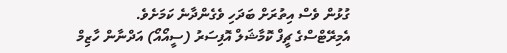ގުޅުން ވެސް އިތުރަށް ބަދަހި ވެގެންދާނެ ކަމަށެވެ.
އެމިރޭޓްސްގެ ޗީފް ކޮމާޝަލް އޮފިސަރު (ސީއޯއޯ) އަދްނާން ހާޒިމް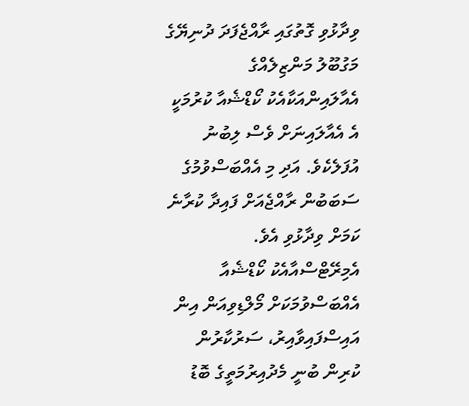ވިދާޅުވި ގޮތުގައި ރާއްޖެފަދަ ދުނިޔޭގެ މަގުބޫލު މަންޒިލެއްގެ އެއާލައިންއަކާއެކު ކޯޑްޝެއާ ކުރުމަކީ އެ އެއާލައިނަށް ވެސް ލިބުނު އުފަލެކެވެ. އަދި މި އެއްބަސްވުމުގެ ސަބަބުން ރާއްޖެއަށް ފައިދާ ކުރާނެ ކަމަށް ވިދާޅުވި އެވެ.
އެމިރޭޓްސްއާއެކު ކޯޑްޝެއާ އެއްބަސްވުމަކަށް މޯލްޑިވިއަން އިން އައިސްފައިވާއިރު، ސަރުކާރުން ކުރިން ބުނީ މެދުއިރުމަތީގެ ބޮޑު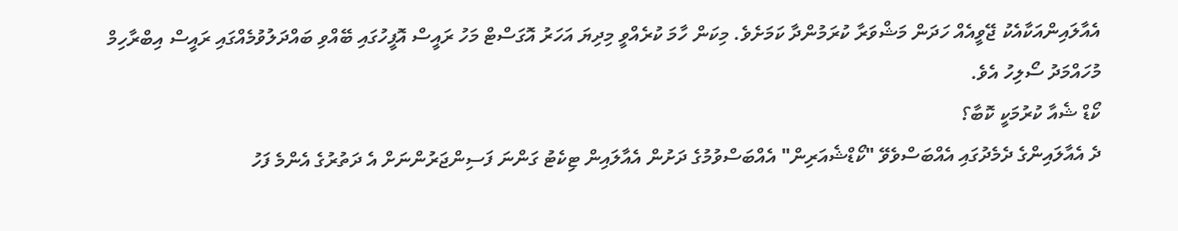އެއާލައިންއަކާއެކު ޖޭވީއެއް ހަދަން މަޝްވަރާ ކުރަމުންދާ ކަމަށެވެ. މިކަން ހާމަ ކުރެއްވީ މިދިޔަ އަހަރު އޮގަސްޓް މަހު ރައީސް އޮފީހުގައި ބޭއްވި ބައްދަލުވުމެއްގައި ރައީސް އިބްރާހިމް މުހައްމަދު ސޯލިހު އެވެ.
ކޯޑް ޝެއާ ކުރުމަކީ ކޮބާ؟
ދެ އެއާލައިންގެ ދެމެދުގައި އެއްބަސްވެވޭ "ކޯޑްޝެއަރިން" އެއްބަސްވުމުގެ ދަށުން އެއާލައިން ޓިކެޓު ގަންނަ ފަސިންޖަރުންނަށް އެ ދަތުރުގެ އެންމެ ފަހު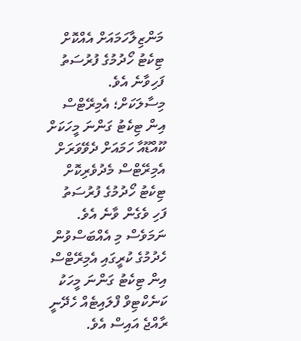މަންޒިލާހަމައަށް އެއްކޮށް ޓިކެޓު ހޯދުމުގެ ފުރުސަތު ފަހިވާނެ އެވެ.
މިސާލަކަށް؛ އެމިރޭޓްސް އިން ޓިކެޓު ގަންނަ މީހަކަށް ކޫއްޑޫއާ ހަމައަށް ދެވޭވަރަށް އެމިރޭޓްސް މެދުވެރިކޮށް ޓިކެޓު ހޯދުމުގެ ފުރުސަތު ފަހި ވެގެން ވާނެ އެވެ. ނަމަވެސް މި އެއްބަސްވުން ހެދުމުގެ ކުރީގައި އެމިރޭޓްސް އިން ޓިކެޓު ގަންނަ މީހަކު ކަނެކްޓިވް ފްލައިޓެއް ހެދޭނީ ރާއްޖެ އައިސް އެވެ.